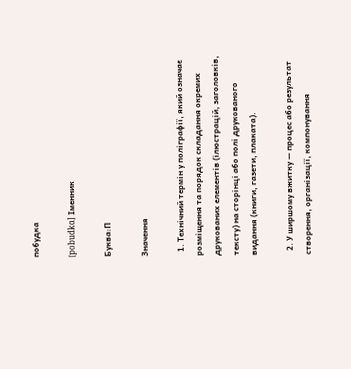побудка

[pobudkɑ] Іменник

Буква:П

Значення

  1. Технічний термін у поліграфії, який означає розміщення та порядок складання окремих друкованих елементів (ілюстрацій, заголовків, тексту) на сторінці або полі друкованого видання (книги, газети, плаката).

  2. У ширшому вжитку — процес або результат створення, організації, компонування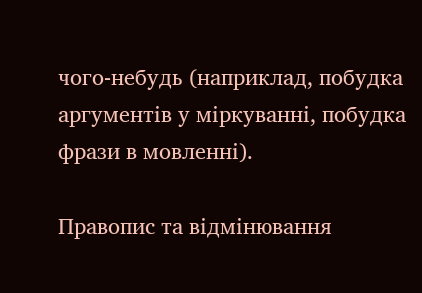чого-небудь (наприклад, побудка аргументів у міркуванні, побудка фрази в мовленні).

Правопис та відмінювання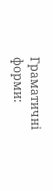Граматичні форми: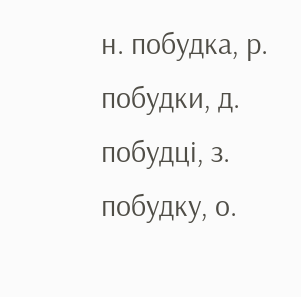н. побудка, р. побудки, д. побудці, з. побудку, о.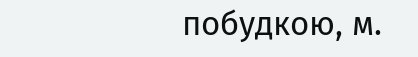побудкою, м.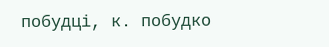побудці, к. побудко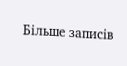Більше записів